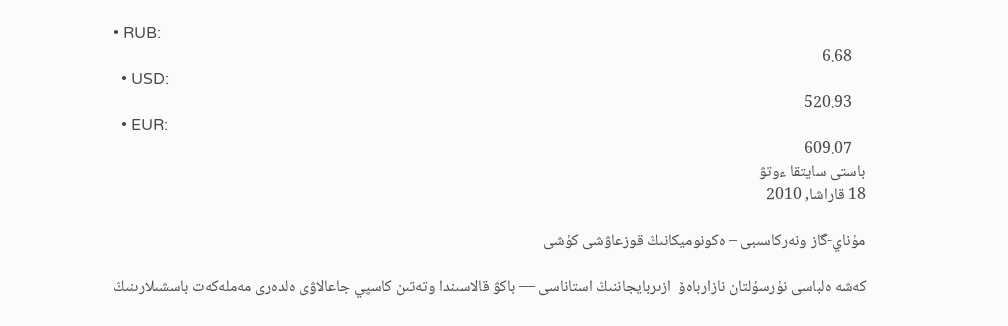• RUB:
    6.68
  • USD:
    520.93
  • EUR:
    609.07
باستى سايتقا ءوتۋ
18 قاراشا, 2010

مۇناي-گاز ونەركاسىبى – ەكونوميكانىڭ قوزعاۋشى كۇشى

كەشە ەلباسى نۇرسۇلتان نازارباەۆ  ازىربايجاننىڭ استاناسى — باكۋ قالاسىندا وتەتىن كاسپي جاعالاۋى ەلدەرى مەملەكەت باسشىلارىنىڭ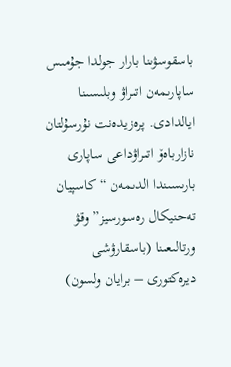باسقوسۋىنا بارار جولدا جۇمىس ساپارىمەن اتىراۋ وبلىسىنا ايالدادى. پرەزيدەنت نۇرسۇلتان نازارباەۆ اتىراۋداعى ساپارى بارىسىندا الدىمەن “كاسپيان تەحنيكال رەسورسيز” وقۋ ورتالىعىنا (باسقارۋشى ديرەكتورى – برايان ولسون)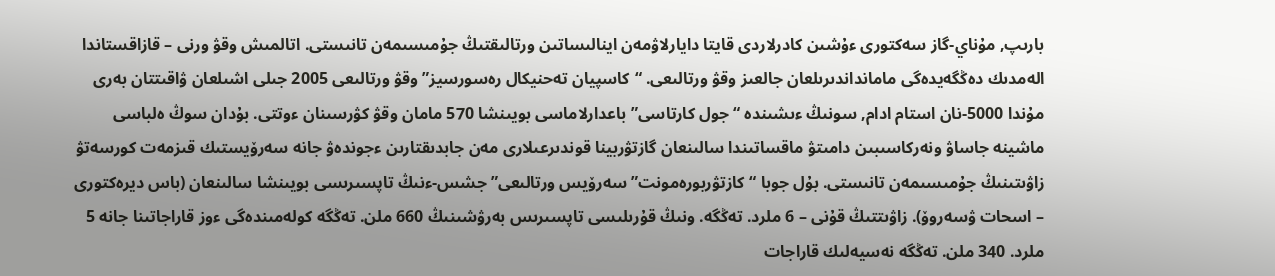بارىپ, مۇناي-گاز سەكتورى ءۇشىن كادرلاردى قايتا دايارلاۋمەن اينالىساتىن ورتالىقتىڭ جۇمىسىمەن تانىستى. اتالمىش وقۋ ورنى – قازاقستاندا الەمدىك دەڭگەيدەگى مامانداندىرىلعان جالعىز وقۋ ورتالىعى. “كاسپيان تەحنيكال رەسورسيز” وقۋ ورتالىعى 2005 جىلى اشىلعان ۋاقىتتان بەرى مۇندا 5000-نان استام ادام, سونىڭ ءىشىندە “جول كارتاسى” باعدارلاماسى بويىنشا 570 مامان وقۋ كۋرسىنان ءوتتى. بۇدان سوڭ ەلباسى ماشينە جاساۋ ونەركاسىبىن دامىتۋ ماقساتىندا سالىنعان گازتۋربينا قوندىرعىلارى مەن جابدىقتارىن ءجوندەۋ جانە سەرۆيستىك قىزمەت كورسەتۋ زاۋىتىنىڭ جۇمىسىمەن تانىستى. بۇل جوبا “كازتۋربورەمونت” سەرۆيس ورتالىعى” جشس-ءنىڭ تاپسىرىسى بويىنشا سالىنعان (باس ديرەكتورى – اسحات ۋسەروۆ). زاۋىتتىڭ قۇنى – 6 ملرد. تەڭگە. ونىڭ قۇرىلىسى تاپسىرىس بەرۋشىنىڭ 660 ملن. تەڭگە كولەمىندەگى ءوز قاراجاتىنا جانە 5 ملرد. 340 ملن. تەڭگە نەسيەلىك قاراجات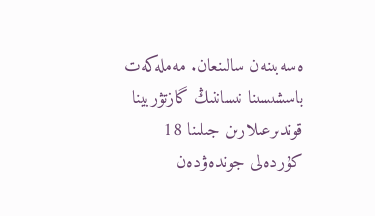ەسەبىنەن سالىنعان. مەملەكەت باسشىسىنا نىساننىڭ گازتۋربينا قوندىرعىلارىن جىلىنا 18 كۇردەلى جوندەۋدەن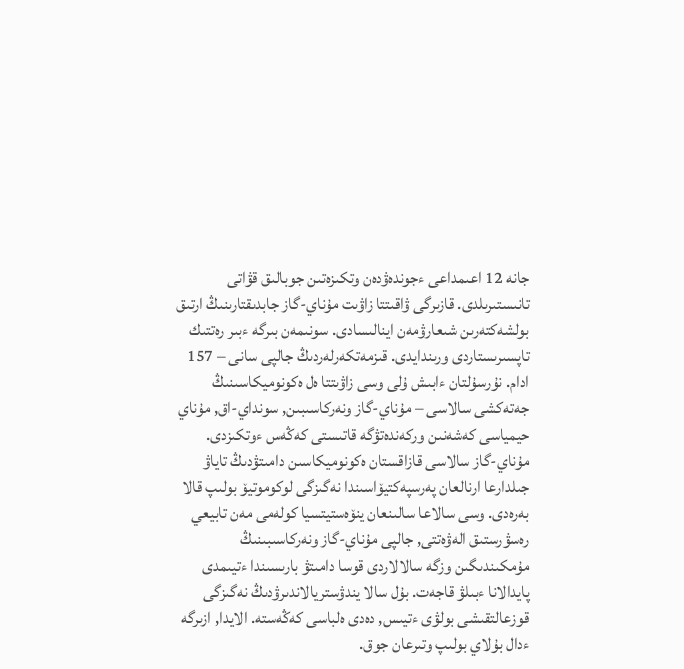جانە 12 اعىمداعى ءجوندەۋدەن وتكىزەتىن جوبالىق قۋاتى تانىستىرىلدى. قازىرگى ۋاقىتتا زاۋىت مۇناي-گاز جابدىقتارىنىڭ ارتىق بولشەكتەرىن شىعارۋمەن اينالىسادى. سونىمەن بىرگە ءبىر رەتتىك تاپسىرىستاردى ورىندايدى. قىزمەتكەرلەردىڭ جالپى سانى – 157 ادام. نۇرسۇلتان ءابىش ۇلى وسى زاۋىتتا ەل ەكونوميكاسىنىڭ جەتەكشى سالاسى – مۇناي-گاز ونەركاسىبىن, سونداي-اق, مۇناي حيمياسى كەشەنىن وركەندەتۋگە قاتىستى كەڭەس ءوتكىزدى. مۇناي-گاز سالاسى قازاقستان ەكونوميكاسىن دامىتۋدىڭ تاياۋ جىلدارعا ارنالعان پەرسپەكتيۆاسىندا نەگىزگى لوكوموتيۆ بولىپ قالا بەرەدى. وسى سالاعا سالىنعان ينۆەستيتسيا كولەمى مەن تابيعي رەسۋرستىق الەۋەتتى, جالپى مۇناي-گاز ونەركاسىبىنىڭ مۇمكىندىگىن وزگە سالالاردى قوسا دامىتۋ بارىسىندا ءتيىمدى پايدالانا ءبىلۋ قاجەت. بۇل سالا يندۋستريالاندىرۋدىڭ نەگىزگى قوزعالتقىشى بولۋى ءتيىس, دەدى ەلباسى كەڭەستە. الايدا, ازىرگە ءدال بۇلاي بولىپ وتىرعان جوق.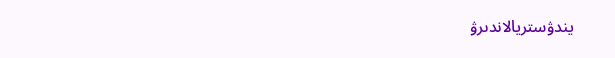يندۋستريالاندىرۋ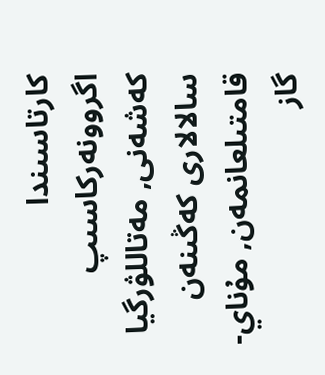كارتاسىندا اگروونەركاسىپ كەشەنى, مەتاللۋرگيا سالالارى كەڭىنەن قامتىلعانمەن, مۇناي-گاز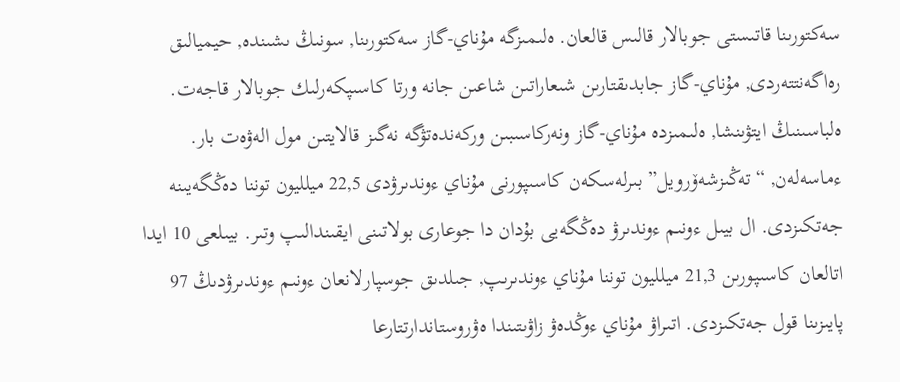سەكتورىنا قاتىستى جوبالار قالىس قالعان. ەلىمىزگە مۇناي-گاز سەكتورىنا, سونىڭ ىشىندە, حيميالىق رەاگەنتتەردى, مۇناي-گاز جابدىقتارىن شىعاراتىن شاعىن جانە ورتا كاسىپكەرلىك جوبالار قاجەت. ەلباسىنىڭ ايتۋىنشا, ەلىمىزدە مۇناي-گاز ونەركاسىبىن وركەندەتۋگە نەگىز قالايتىن مول الەۋەت بار. ءماسەلەن, “تەڭىزشەۆرويل” بىرلەسكەن كاسىپورنى مۇناي ءوندىرۋدى 22,5 ميلليون توننا دەڭگەيىنە جەتكىزدى. ال بيىل ءونىم ءوندىرۋ دەڭگەيى بۇدان دا جوعارى بولاتىنى ايقىندالىپ وتىر. بيىلعى 10 ايدا اتالعان كاسىپورىن 21,3 ميلليون توننا مۇناي ءوندىرىپ, جىلدىق جوسپارلانعان ءونىم ءوندىرۋدىڭ 97 پايىزىنا قول جەتكىزدى. اتىراۋ مۇناي ءوڭدەۋ زاۋىتىندا ەۋروستاندارتتارعا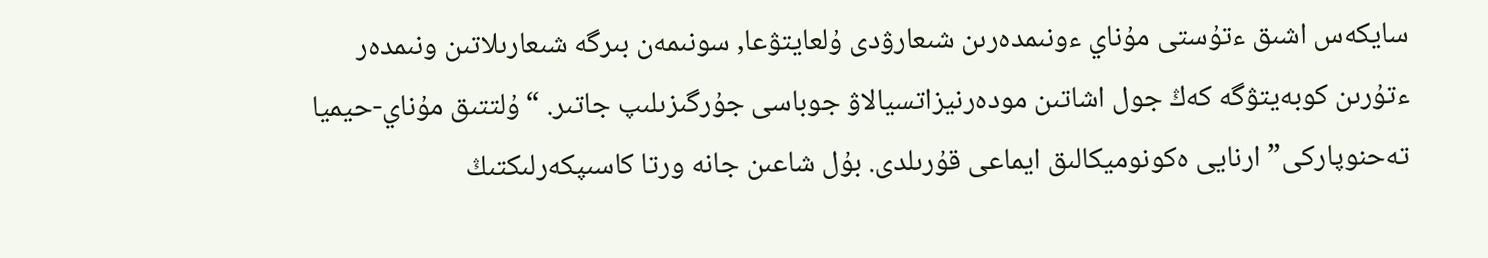سايكەس اشىق ءتۇستى مۇناي ءونىمدەرىن شىعارۋدى ۇلعايتۋعا, سونىمەن بىرگە شىعارىلاتىن ونىمدەر ءتۇرىن كوبەيتۋگە كەڭ جول اشاتىن مودەرنيزاتسيالاۋ جوباسى جۇرگىزىلىپ جاتىر. “ۇلتتىق مۇناي-حيميا تەحنوپاركى” ارنايى ەكونوميكالىق ايماعى قۇرىلدى. بۇل شاعىن جانە ورتا كاسىپكەرلىكتىڭ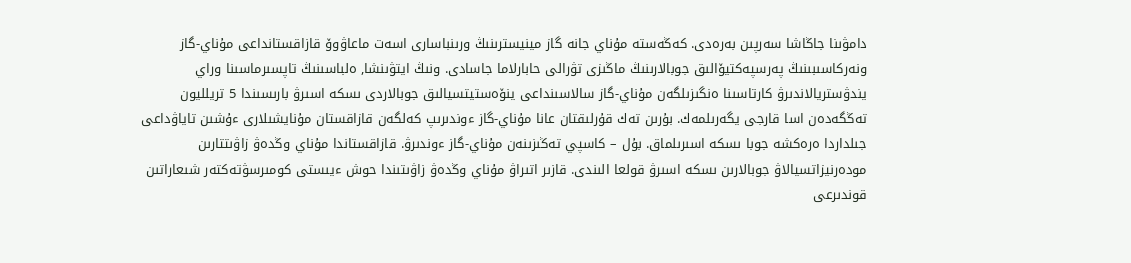دامۋىنا جاڭاشا سەرپىن بەرەدى. كەڭەستە مۇناي جانە گاز مينيسترىنىڭ ورىنباسارى اسەت ماعاۋوۆ قازاقستانداعى مۇناي-گاز ونەركاسىبىنىڭ پەرسپەكتيۆالىق جوبالارىنىڭ ماڭىزى تۋرالى حابارلاما جاسادى. ونىڭ ايتۋىنشا, ەلباسىنىڭ تاپسىرماسىنا وراي يندۋستريالاندىرۋ كارتاسىنا ەنگىزىلگەن مۇناي-گاز سالاسىنداعى ينۆەستيتسيالىق جوبالاردى ىسكە اسىرۋ بارىسىندا 5 تريلليون تەڭگەدەن اسا قارجى يگەرىلمەك. بۇرىن تەك قۇرلىقتان عانا مۇناي-گاز ءوندىرىپ كەلگەن قازاقستان مۇنايشىلارى ءۇشىن تاياۋداعى جىلداردا ەرەكشە جوبا ىسكە اسىرىلماق. بۇل – كاسپي تەڭىزىنەن مۇناي-گاز ءوندىرۋ. قازاقستاندا مۇناي وڭدەۋ زاۋىتتارىن مودەرنيزاتسيالاۋ جوبالارىن ىسكە اسىرۋ قولعا الىندى. قازىر اتىراۋ مۇناي وڭدەۋ زاۋىتىندا حوش ءيىستى كومىرسۋتەكتەر شىعاراتىن قوندىرعى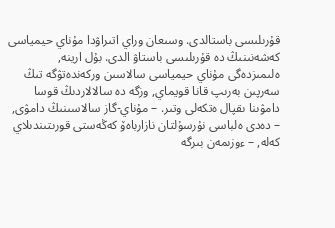قۇرىلىسى باستالدى. وسىعان وراي اتىراۋدا مۇناي حيمياسى كەشەنىنىڭ دە قۇرىلىسى باستاۋ الدى. بۇل ارينە, ەلىمىزدەگى مۇناي حيمياسى سالاسىن وركەندەتۋگە تىڭ سەرپىن بەرىپ قانا قويماي, وزگە دە سالالاردىڭ قوسا دامۋىنا ىقپال ەتكەلى وتىر. – مۇناي-گاز سالاسىنىڭ دامۋى, – دەدى ەلباسى نۇرسۇلتان نازارباەۆ كەڭەستى قورىتىندىلاي كەلە, – ءوزىمەن بىرگە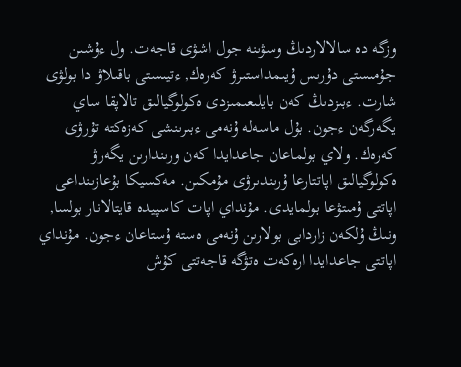وزگە دە سالالاردىڭ وسۋىنە جول اشۋى قاجەت. ول ءۇشىن جۇمىستى دۇرىس ۇيىمداستىرۋ كەرەك, ءتيىستى باقىلاۋ دا بولۋى شارت. ءبىزدىڭ كەن بايلىعىمىزدى ەكولوگيالىق تالاپقا ساي يگەرگەن ءجون. بۇل ماسەلە ۇنەمى ءبىرىنشى كەزەكتە تۇرۋى كەرەك. ولاي بولماعان جاعدايدا كەن ورىندارىن يگەرۋ ەكولوگيالىق اپاتتارعا ۇرىندىرۋى مۇمكىن. مەكسيكا بۇعازىنداعى اپاتتى ۇمىتۋعا بولمايدى. مۇنداي اپات كاسپيدە قايتالانار بولسا, ونىڭ ۇلكەن زاردابى بولارىن ۇنەمى ەستە ۇستاعان ءجون. مۇنداي اپاتتى جاعدايدا ارەكەت ەتۋگە قاجەتتى كۇش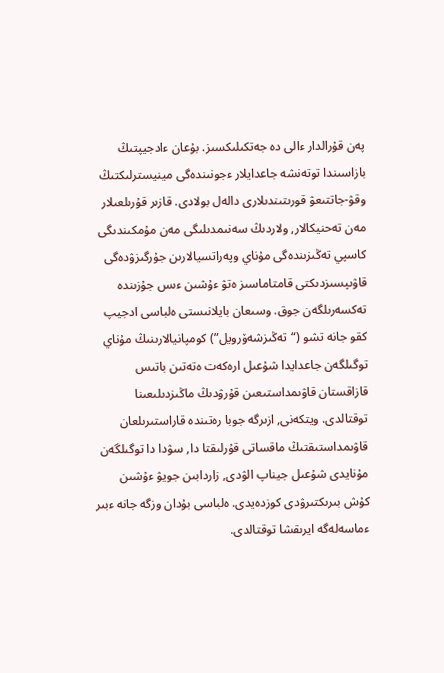پەن قۇرالدار ءالى دە جەتكىلىكسىز. بۇعان ءادجيپتىڭ بازاسىندا توتەنشە جاعدايلار ءجونىندەگى مينيسترلىكتىڭ وقۋ-جاتتىعۋ قورىتىندىلارى دالەل بولادى. قازىر قۇرىلعىلار مەن تەحنيكالار, ولاردىڭ سەنىمدىلىگى مەن مۇمكىندىگى كاسپي تەڭىزىندەگى مۇناي وپەراتسيالارىن جۇرگىزۋدەگى قاۋىپسىزدىكتى قامتاماسىز ەتۋ ءۇشىن ءىس جۇزىندە تەكسەرىلگەن جوق. وسىعان بايلانىستى ەلباسى ادجيپ كقو جانە تشو (“تەڭىزشەۆرويل”) كومپانيالارىنىڭ مۇناي توگىلگەن جاعدايدا شۇعىل ارەكەت ەتەتىن باتىس قازاقستان قاۋىمداستىعىن قۇرۋدىڭ ماڭىزدىلىعىنا توقتالدى. ويتكەنى, ازىرگە جوبا رەتىندە قاراستىرىلعان قاۋىمداستىقتىڭ ماقساتى قۇرلىقتا دا, سۋدا دا توگىلگەن مۇنايدى شۇعىل جيناپ الۋدى, زاردابىن جويۋ ءۇشىن كۇش بىرىكتىرۋدى كوزدەيدى. ەلباسى بۇدان وزگە جانە ءبىر ءماسەلەگە ايرىقشا توقتالدى.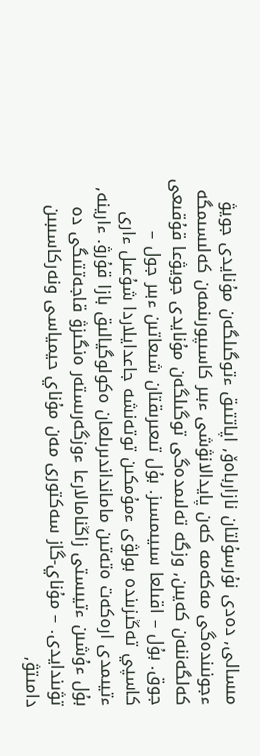مىسالى, دەدى نۇرسۇلتان نازارباەۆ, اپاتتىق ءتوگىلگەن مۇنايدى جويۋ ءجونىندەگى مەكەمە كەن پايدالانۋشى ءبىر كاسىپورىنمەن كەلىسىمگە كەلگەننەن كەيىن, وزگە تەلىمدەگى توگىلگەن مۇنايدى جويۋعا قۇقىعى جوق. بۇل – اقىلعا سىيىمسىز. بۇل تىعىرىقتان شىعاتىن ءبىر جول – كاسپي تەڭىزىندە بولۋى ءمۇمكىن توتەنشە جاعدايلاردا شۇعىل ءارى ءتيىمدى ارەكەت ەتەتىن مامانداندىرىلعان ەكولوگيالىق بازا قۇرۋ. ءارينە, بۇل ءۇشىن ءتيىستى زاڭنامالارعا ءوزگەرىستەر ەنگىزۋ قاجەتتىگى دە تۋىندايدى. – مۇناي-گاز سەكتورى مەن مۇناي حيمياسى ونەركاسىبىن دامىتۋ,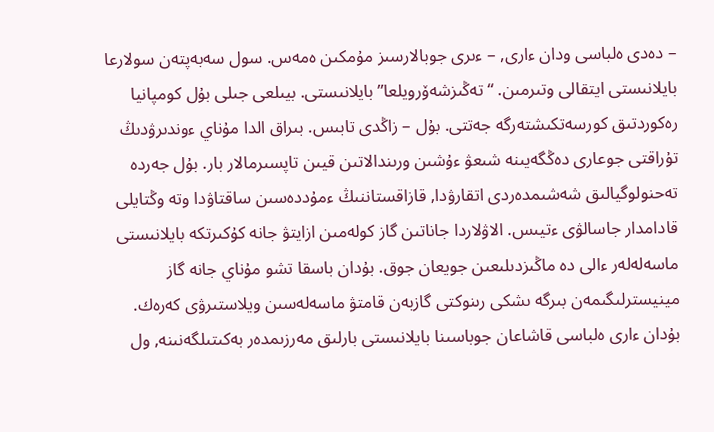– دەدى ەلباسى ودان ءارى, – ءىرى جوبالارسىز مۇمكىن ەمەس. سول سەبەپتەن سولارعا بايلانىستى ايتقالى وتىرمىن. “تەڭىزشەۆرويلعا” بايلانىستى. بيىلعى جىلى بۇل كومپانيا رەكوردتىق كورسەتكىشتەرگە جەتتى. بۇل – زاڭدى تابىس. بىراق الدا مۇناي ءوندىرۋدىڭ تۇراقتى جوعارى دەڭگەيىنە شىعۋ ءۇشىن ورىندالاتىن قيىن تاپسىرمالار بار. بۇل جەردە تەحنولوگيالىق شەشىمدەردى اتقارۋدا, قازاقستاننىڭ ءمۇددەسىن ساقتاۋدا وتە وڭتايلى قادامدار جاسالۋى ءتيىس. الاۋلاردا جاناتىن گاز كولەمىن ازايتۋ جانە كۇكىرتكە بايلانىستى ماسەلەلەر ءالى دە ماڭىزدىلىعىن جويعان جوق. بۇدان باسقا تشو مۇناي جانە گاز مينيسترلىگىمەن بىرگە ىشكى رىنوكتى گازبەن قامتۋ ماسەلەسىن ويلاستىرۋى كەرەك. بۇدان ءارى ەلباسى قاشاعان جوباسىنا بايلانىستى بارلىق مەرزىمدەر بەكىتىلگەنىنە, ول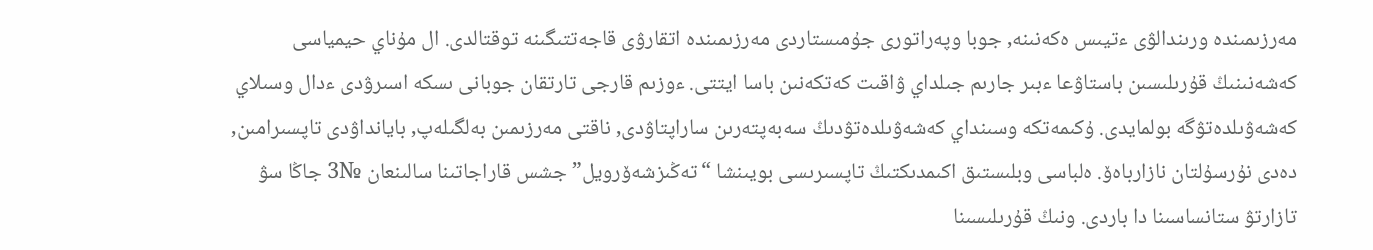مەرزىمىندە ورىندالۋى ءتيىس ەكەنىنە, جوبا وپەراتورى جۇمىستاردى مەرزىمىندە اتقارۋى قاجەتتىگىنە توقتالدى. ال مۇناي حيمياسى كەشەنىنىڭ قۇرىلىسىن باستاۋعا ءبىر جارىم جىلداي ۋاقىت كەتكەنىن باسا ايتتى. ءوزىم قارجى تارتقان جوبانى ىسكە اسىرۋدى ءدال وسىلاي كەشەۋىلدەتۋگە بولمايدى. ۇكىمەتكە وسىنداي كەشەۋىلدەتۋدىڭ سەبەپتەرىن ساراپتاۋدى, ناقتى مەرزىمىن بەلگىلەپ, بايانداۋدى تاپسىرامىن, دەدى نۇرسۇلتان نازارباەۆ. ەلباسى وبلىستىق اكىمدىكتىڭ تاپسىرىسى بويىنشا “تەڭىزشەۆرويل” جشس قاراجاتىنا سالىنعان №3 جاڭا سۋ تازارتۋ ستانساسىنا دا باردى. ونىڭ قۇرىلىسىنا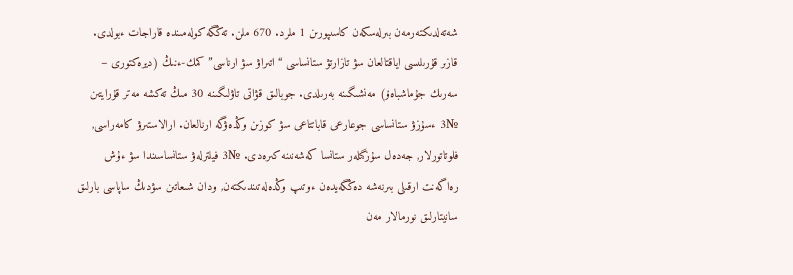شەتەلدىكتەرمەن بىرلەسكەن كاسىپورىن 1 ملرد. 670 ملن. تەڭگە كولەمىندە قاراجات ءبولدى. قازىر قۇرىلىسى اياقتالعان سۋ تازارتۋ ستانساسى “اتىراۋ سۋ ارناسى” كمك-ءنىڭ (ديرەكتورى – سەرىك جۇماشباەۆ) مەنشىگىنە بەرىلدى. جوبالىق قۋاتى تاۋلىگىنە 30 مىڭ تەكشە مەتر قۇرايتىن №3 ءسۇزۋ ستانساسى جوعارعى قاباتتاعى سۋ كوزىن وڭدەۋگە ارنالعان. ارالاستىرۋ كامەراسى, فلوتاتورلار, جەدەل سۇزگىلەر ستانسا كەشەنىنە كىرەدى. №3 فيلترلەۋ ستانساسىندا سۋ ءۇش رەاگەنت ارقىلى بىرنەشە دەڭگەيدەن ءوتىپ وڭدەلەتىندىكتەن, ودان شىعاتىن سۋدىڭ ساپاسى بارلىق سانيتارلىق نورمالار مەن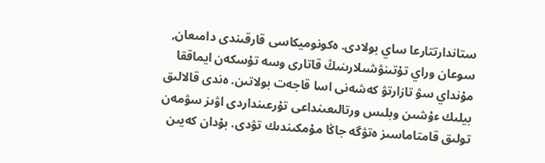ستاندارتتارعا ساي بولادى. ەكونوميكاسى قارقىندى دامىعان, سوعان وراي تۇتىنۋشىلارىنىڭ قاتارى وسە تۇسكەن ايماققا مۇنداي سۋ تازارتۋ كەشەنى اسا قاجەت بولاتىن. ەندى قالالىق بيلىك ءۇشىن وبلىس ورتالىعىنداعى تۇرعىنداردى اۋىز سۋمەن تولىق قامتاماسىز ەتۋگە جاڭا مۇمكىندىك تۋدى. بۇدان كەيىن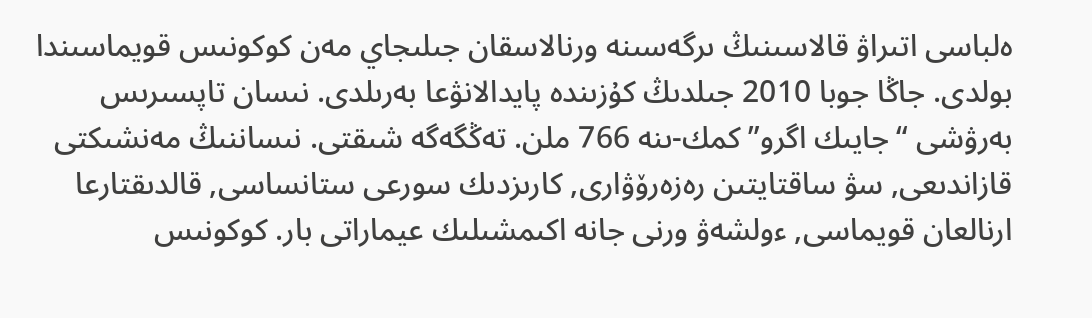ەلباسى اتىراۋ قالاسىنىڭ ىرگەسىنە ورنالاسقان جىلىجاي مەن كوكونىس قويماسىندا بولدى. جاڭا جوبا 2010 جىلدىڭ كۇزىندە پايدالانۋعا بەرىلدى. نىسان تاپسىرىس بەرۋشى “جايىك اگرو” كمك-ىنە 766 ملن. تەڭگەگە شىقتى. نىساننىڭ مەنشىكتى قازاندىعى, سۋ ساقتايتىن رەزەرۆۋارى, كارىزدىك سورعى ستانساسى, قالدىقتارعا ارنالعان قويماسى, ءولشەۋ ورنى جانە اكىمشىلىك عيماراتى بار. كوكونىس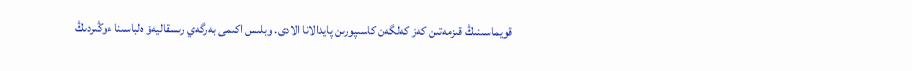قويماسىنىڭ قىزمەتىن كەز كەلگەن كاسىپورىن پايدالانا الادى. وبلىس اكىمى بەرگەي رىسقاليەۆ ەلباسىنا ءوڭىردىڭ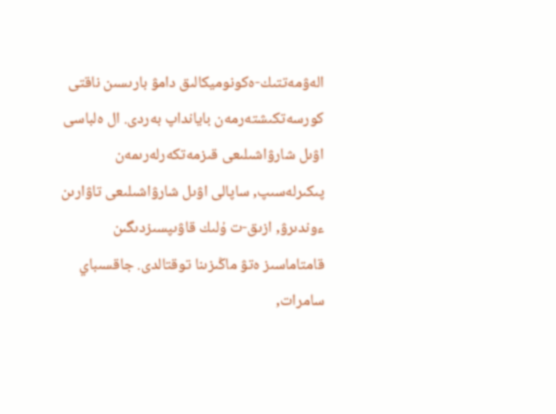الەۋمەتتىك-ەكونوميكالىق دامۋ بارىسىن ناقتى كورسەتكىشتەرمەن بايانداپ بەردى. ال ەلباسى اۋىل شارۋاشىلىعى قىزمەتكەرلەرىمەن پىكىرلەسىپ, ساپالى اۋىل شارۋاشىلىعى تاۋارىن ءوندىرۋ, ازىق-ت ۇلىك قاۋىپسىزدىگىن قامتاماسىز ەتۋ ماڭىزىنا توقتالدى. جاقسىباي سامرات,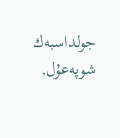جولداسبەك شوپەعۇل,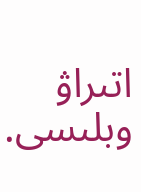اتىراۋ وبلىسى.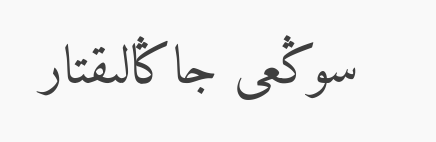سوڭعى جاڭالىقتار